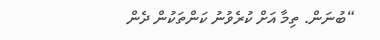“ބުނަން. ތިމާ އަށް ކުރެވުނު ކަންތަކުން ދެން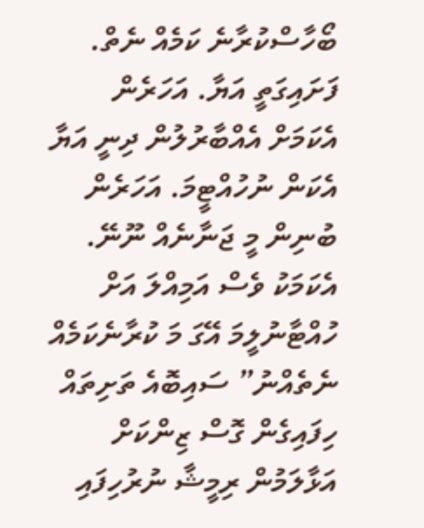ބޯހާސްކުރާނެ ކަމެއް ނެތް. ފަށައިގަތީ އަޔާ. އަހަރެން އެކަމަށް އެއްބާރުލުން ދިނީ އަޔާ އެކަން ނުހުއްޓީމަ. އަހަރެން ބުނިން މީ ޖަނާނެއް ނޫނޭ. އެކަމަކު ވެސް އަމިއްލަ އަށް ހުއްޓާނުލީމަ އޭގަ މަ ކުރާނެކަމެއް ނެތެއްނު” ސައިބޮއެ ތަށިތައް ހިފައިގެން ގޮސް ޒިންކަށް އަޅާލަމުން ރިމީޝާ ނުރުހިފައި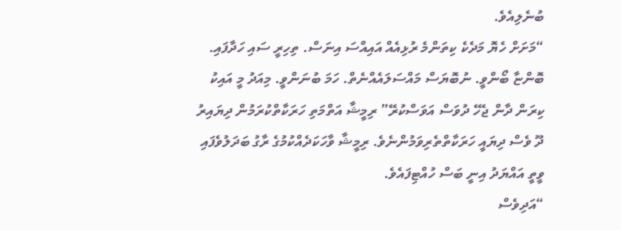ބުނެލިއެވެ.
“މަށަށް ހެޔޮ މަދެކެ ކިތަންމެ ރުޅިއެއް އައިއްސަ އިނަސް. ތިހިރީ ސައި ހަދާފައި. ބޮންޏާ ބޯންވީ. ނުބޮޔަސް މައްސަލައެއްނެތް. ހަމަ ބުނަންވީ. މިއަދު މީ އައިކު ކިރަން ދާން ޖެހޭ ދުވަސް އަވަސްކުރޭ” ރިމީޝާ އަތްމަތި ހަރަކާތްކުރަމުން ދިޔައިރު ދޫ ވެސް ދިޔައީ ހަރަކާތްތެރިވަމުންނެވެ. ރިމީޝާ ވާހަކަދެއްކުމުގެ ރާގު ބަދަލުވެފައި ވީތީ އައްޔަދު އިނީ ބަސް ހުއްޓިފައެވެ.
“އަދިވެސް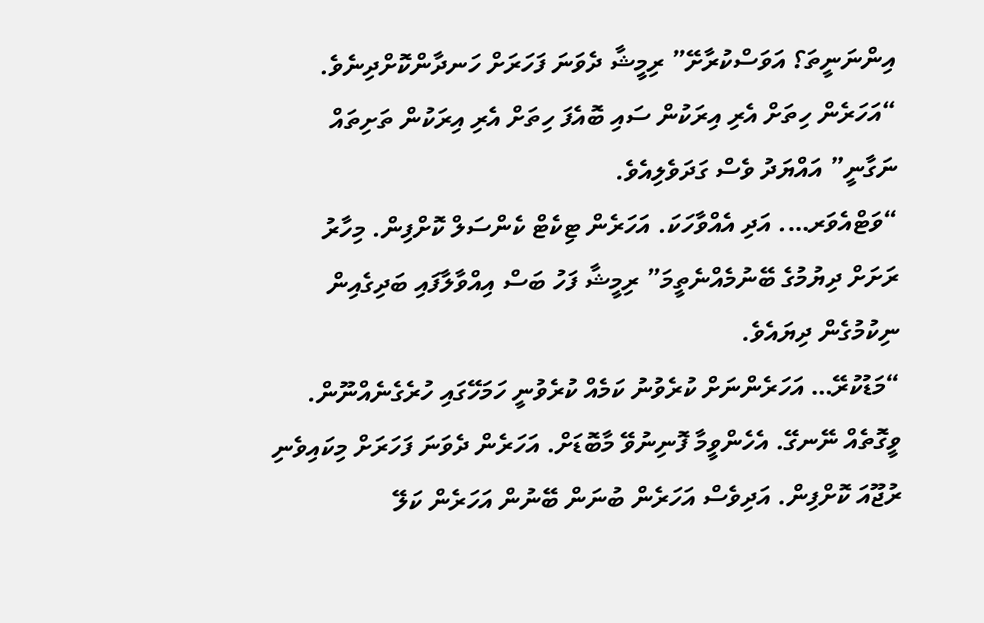އިންނަނީތަ؟ އަވަސްކުރާށޭ” ރިމީޝާ ދެވަނަ ފަހަރަށް ހަނދާންކޮށްދިނެވެ.
“އަހަރެން ހިތަށް އެރި އިރަކުން ސައި ބޮއެފަ ހިތަށް އެރި އިރަކުން ތަށިތައް ނަގާނީ” އައްޔަދު ވެސް ގަދަވެލިއެވެ.
“ވަޓްއެވަރ…. އަދި އެއްވާހަކަ. އަހަރެން ޓިކެޓް ކެންސަލް ކޮށްފިން. މިހާރު ރަށަށް ދިޔުމުގެ ބޭނުމެއްނެތީމަ” ރިމީޝާ ފަހު ބަސް އިއްވާލާފައި ބަދިގެއިން ނިކުމުގެން ދިޔައެވެ.
“މަޑުކުރޭ… އަހަރެންނަށް ކުރެވުނު ކަމެއް ކުރެވުނީ ހަމަހޭގައި ހުރެގެނެއްނޫން. ވީގޮތެއް ނޭނގޭ. އެހެންވީމާ ފޮނިނުވޭ މާބޮޑަށް. އަހަރެން ދެވަނަ ފަހަރަށް މިކައިވެނި ރުޖޫއަ ކޮށްފިން. އަދިވެސް އަހަރެން ބުނަން ބޭނުން އަހަރެން ކަލޭ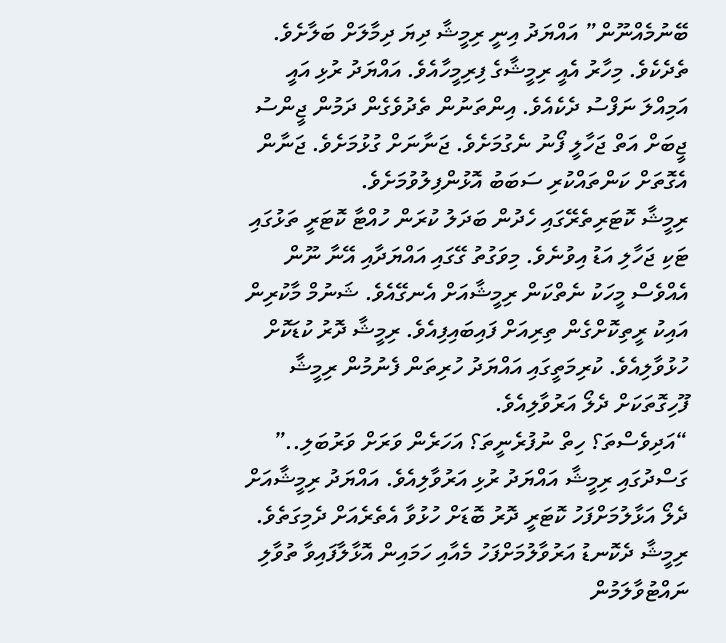ބޭނުމެއްނޫން” އައްޔަދު އިނީ ރިމީޝާ ދިޔަ ދިމާލަށް ބަލާށެވެ. ތެދެކެވެ. މިހާރު އެއީ ރިމީޝާގެ ފިރިމީހާއެވެ. އައްޔަދު ރުޅި އައީ އަމިއްލަ ނަފްސު ދެކެއެވެ. އިންތަނުން ތެދުވެގެން ދަމުން ޖީންސު ޖީބަށް އަތް ޖަހާލީ ފޯނު ނެގުމަށެވެ. ޖަނާނަށް ގުޅުމަށެވެ. ޖަނާން އެގޮތަށް ކަންތައްކުރި ސަބަބު އޮޅުންފިލުވުމަށެވެ.
ރިމީޝާ ކޮޓަރިތެރޭގައި ހެދުން ބަދަލު ކުރަން ހުއްޓާ ކޮޓަރީ ތަޅުގައި ޓަކި ޖަހާލި އަޑު އިވުނެވެ. މިވަގުތު ގޭގައި އައްޔަދާއި އޭނާ ނޫން އެއްވެސް މީހަކު ނެތްކަން ރިމީޝާއަށް އެނގޭއެވެ. ޝަނުމް މާކުރިން އައިކު ރީތިކޮށްގެން ތިރިއަށް ފައިބައިފިއެވެ. ރިމީޝާ ދޮރު ކުޑަކޮށް ހުޅުވާލިއެވެ. ކުރިމަތީގައި އައްޔަދު ހުރިތަން ފެނުމުން ރިމީޝާ ފޫހިގޮތަކަށް ދެލޯ އަރުވާލިއެވެ.
“އަދިވެސްތަ؟ ހިތް ނުފުރެނީތަ؟ އަހަރެން ވަރަށް ވަރުބަލި..” ގަސްދުގައި ރިމީޝާ އައްޔަދު ރުޅި އަރުވާލިއެވެ. އައްޔަދު ރިމީޝާއަށް ދެލޯ އަޅާލުމަށްފަހު ކޮޓަރީ ދޮރު ބޮޑަށް ހުޅުވާ އެތެރެއަށް ދެމިގަތެވެ. ރިމީޝާ ދެކޮނޑު އަރުވާލުމަށްފަހު މެއާއި ހަމައިން އޮޅާލާފައިވާ ތުވާލި ނައްޓުވާލަމުން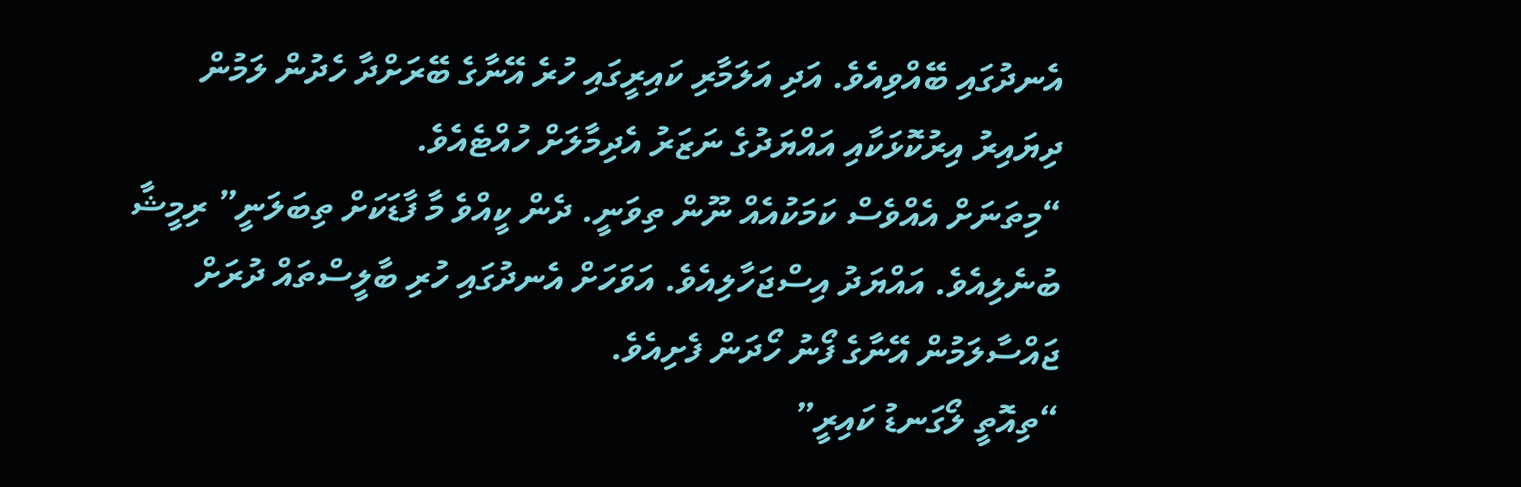އެނދުގައި ބޭއްވިއެވެ. އަދި އަލަމާރި ކައިރީގައި ހުރެ އޭނާގެ ބޭރަށްދާ ހެދުން ލަމުން ދިޔައިރު އިރުކޮޅަކާއި އައްޔަދުގެ ނަޒަރު އެދިމާލަށް ހުއްޓެއެވެ.
“މިތަނަށް އެއްވެސް ކަމަކުއެއް ނޫން ތިވަނީ. ދެން ކީއްވެ މާ ފާޑަކަށް ތިބަލަނީ” ރިމީޝާ ބުނެލިއެވެ. އައްޔަދު އިސްޖަހާލިއެވެ. އަވަހަށް އެނދުގައި ހުރި ބާލީސްތައް ދުރަށް ޖައްސާލަމުން އޭނާގެ ފޯނު ހޯދަން ފެށިއެވެ.
“ތިއޮތީ ލޯގަނޑު ކައިރީ”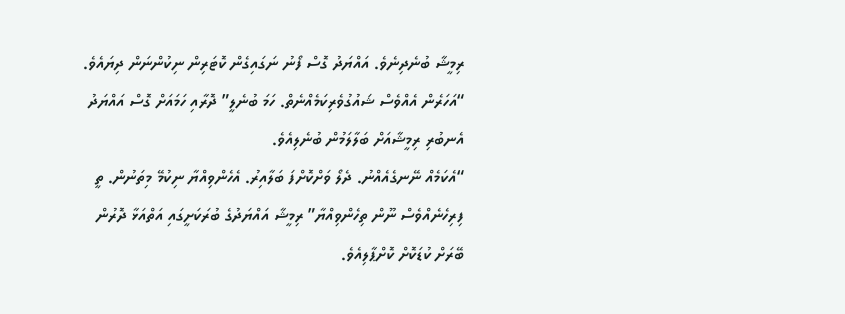ރިމީޝާ ބުނެދިނެވެ. އައްޔަދު ގޮސް ފޯނު ނަގައިގެން ކޮޓަރިން ނިކުންނަން ދިޔައެވެ.
“އަހަރެން އެއްވެސް ޝައުގުވެރިކަމެއްނެތް. ހަމަ ބުނެލީ” ދޮރާއި ހަމައަށް ގޮސް އައްޔަދު އެނބުރި ރިމީޝާއަށް ބަލާލަމުން ބުނެލިއެވެ.
“އެކަމެއް ނޭނގެއެއްނު. ދެލޯ ވަށްކޮށްފަ ބަލާއިރު. އެހެންވިއްޔާ ނިކުމޭ މިތަނުން. ތީ ފިރިހެނެއްވެސް ނޫން ތިހެންވިއްޔާ” ރިމީޝާ އައްޔަދުގެ ބުރަކަށީގައި އަތްއަޅާ ދޮރުން ބޭރަށް ކުޑަކޮށް ކޮށްޕާލިއެވެ.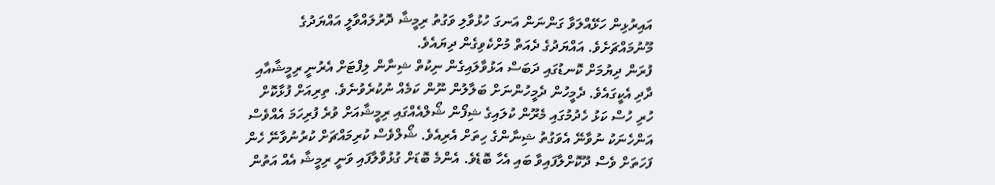އައިރުޅިން ހަޅޭއްލަވާ ގަންނަން އަނގަ ހުޅުވާލި ވަގުތު ރިމީޝާ ދޮރުލައްވާލީ އައްޔަދުގެ މޫނުމައްޗަށެވެ. އައްޔަދުގެ ދެއަތް މުށްކެވިގެން ދިޔައެވެ.
ފުރަން ދިޔުމަށް ކޮނޑުގައި ދަބަސް އަޅުވާލައިގެން ނިކުތް ޝިނާން ލިފްޓަށް އެރުނީ ރިމީޝާއާއި ދާދި އެކީގައެވެ. ދެމީހުން ދެމީހުންނަށް ބަލާލުން ނޫން ކަމެއް ނުކުރެވުނެވެ. ތިރިއަށް ފުޅާކޮށް ހުރި ހުސް ކަޅު ހެދުމުގައި މެރޫން ކުލައިގެ ޝިފޯން ޝޯލްއެއްގައި ރިމީޝާއަށް ވުރެ ފުރިހަމަ އެއްވެސް އަންހެނަކު ނުވާނޭ އެވަގުތު ޝިނާންގެ ހިތަށް އެރިއެވެ. ޝޯލްވެސް ކުރިމައްޗަށް ކުރުނުވާނޭ ހެން ފަހަތަށް ވެސް ދޫކޮށްލާފައިވާ ބައި އެހާ ބޮޑެވެ. އެންމެ ބޮޑަށް ގުޅުވާލާފައި ވަނީ ރިމީޝާ އެއް އަތުން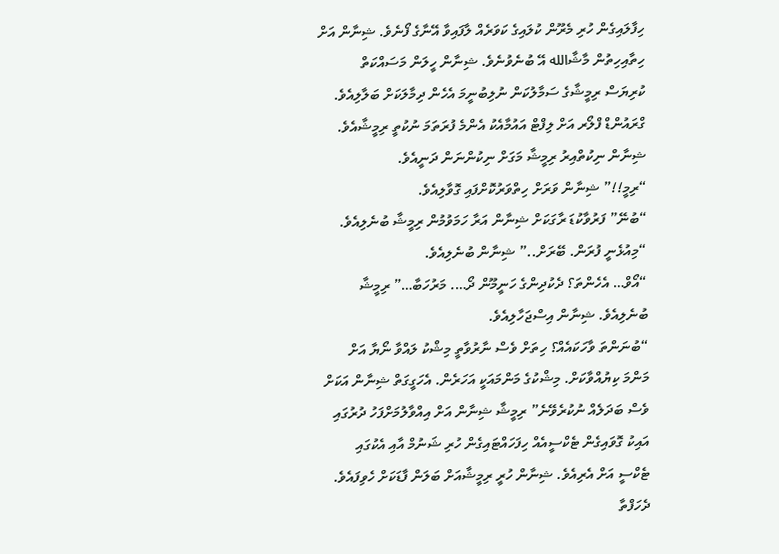ހިފާލައިގެން ހުރި މެރޫން ކުލައިގެ ކަވަރެއް ލާފައިވާ އޭނާގެ ފޯނެވެ. ޝިނާން އަށް ހިތާއިހިތުން މާޝާالله އޭ ބުނެވުނެވެ. ޝިނާން ހީލަން މަސައްކަތް ކުރިޔަސް ރިމީޝާގެ ސަމާލުކަން ނުލިބުނީމަ އެހެން ދިމާލަކަށް ބަލާލިއެވެ. ގްރައުންޑް ފްލޯރ އަށް ލިފްޓް އައުމާއެކު އެންމެ ފުރަތަމަ ނުކުތީ ރިމީޝާއެވެ. ޝިނާން ނިކުތްއިރު ރިމީޝާ މަގަށް ނިކުންނަން ދަނީއެވެ.
“ރިމީ!!” ޝިނާން ވަރަށް ހިތްވަރުކޮށްފައި ގޮވާލިއެވެ.
“ބުނޭ” ފަރުވާކުޑަ ރާގަކަށް ޝިނާން އަރާ ހަމަވުމުން ރިމީޝާ ބުނެލިއެވެ.
“މިއުޅެނީ ފުރަން. ބޭރަށް..” ޝިނާން ބުނެލިއެވެ.
“އޯވް… އެހެންތަ؟ ދެކުދިންގެ ހަނީމޫން ދޯ…. މަރުހަބާ…” ރިމީޝާ ބުނެލިއެވެ. ޝިނާން އިސްޖަހާލިއެވެ.
“ބުނަންތަ ވާހަކައެއް؟ ހިތަށް ވެސް ނާރުވާތީ މިޝްކު ލައްވާ ނޯޔާ އަށް މަންމަ ކިޔުއްވާކަށް. މިޝްކުގެ މަންމައަކީ އަހަރެން. އެހަގީގަތް ޝިނާން އަކަށް ވެސް ބަދަލެއް ނުކުރެވޭނެ” ރިމީޝާ ޝިނާން އަށް އިއްވާލުމަށްފަހު ދުރުގައި އައިކު ގޮވައިގެން ޓެކްސީއެއް ހިފަހައްޓައިގެން ހުރި ޝަނުމް އާއި އެކުގައި ޓެކްސީ އަށް އެރިއެވެ. ޝިނާން ހުރީ ރިމީޝާއަށް ބަލަން ފާޑަކަށް ހެވިފައެވެ.
ދެހަފްތާ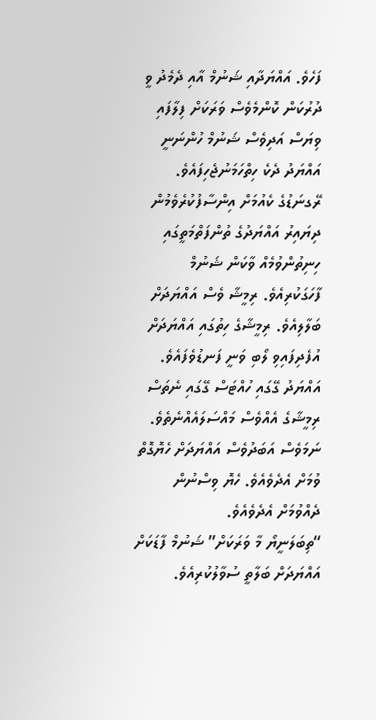ފަހެވެ. އައްޔަދާއި ޝަނުމް އާއި ދެމެދު ވީ ދުރުކަން ކޮންމެވެސް ވަރަކަށް ފިލާފައި ވިޔަސް އަދިވެސް ޝަނުމް ހުންނަނީ އައްޔަދު ދެކެ ހިތްހަމަނުޖެހިފައެވެ. ރޭގނަޑުގެ ކެއުމަށް އިންސާފުކުރެވެމުން ދިޔައިރު އައްޔަދުގެ ތުންފަތްމަތީގައި ހިނިތުންވުމެއް ވާކަން ޝަނުމް ފާހަގަކުރިއެވެ. ރިމީޝާ ވެސް އައްޔަދަށް ބަލާލިއެވެ. ރިމީޝާގެ ހިތުގައި އައްޔަދަށް އުފެދިފައިވި ލޯބި ވަނީ ފަނޑުވެފައެވެ. އައްޔަދު ގޭގައި ހުއްޓަސް ގޭގައި ނެތަސް ރިމީޝާގެ އެއްވެސް މައްސަލައެއްނެތެވެ. ނަމަވެސް އަބަދުވެސް އައްޔަދަށް ހެޔޮގޮތް ވުމަށް އެދެވެއެވެ. ހެޔޮ ވިސްނުން ދެއްވުމަށް އެދެވެއެވެ.
“ތިބަލަނީޔޯ މާ ވަރަކަށް” ޝަނުމް ފާޑަކަށް އައްޔަދަށް ބަލާތީ ސުވާލުކުރިއެވެ.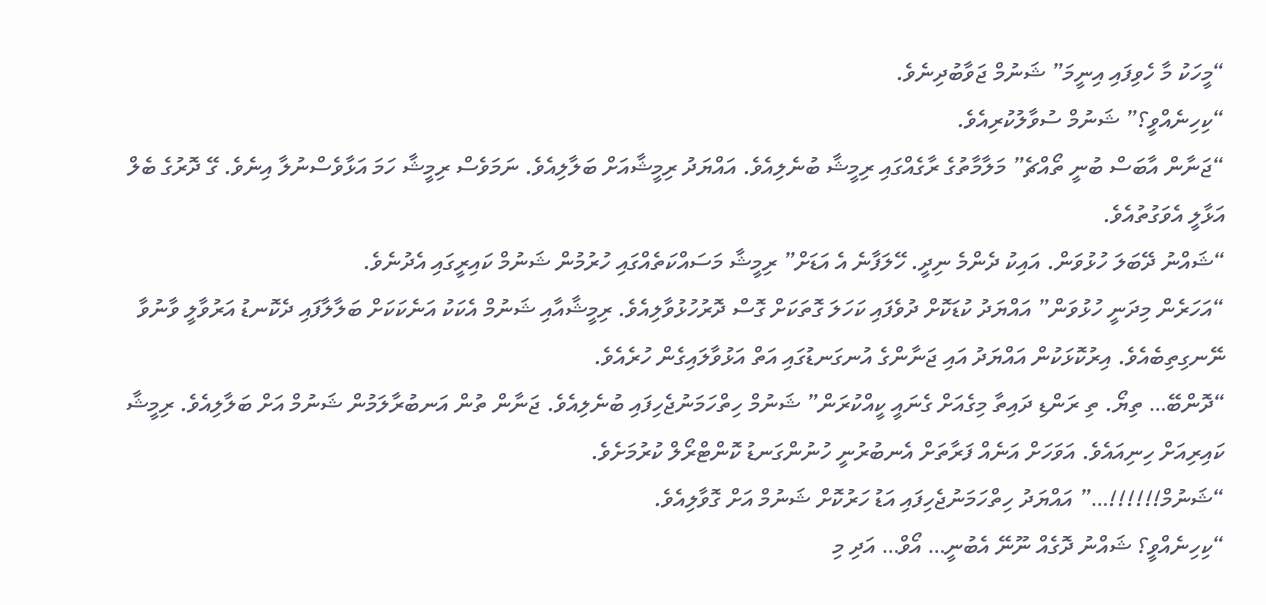“މީހަކު މާ ހެވިފައި އިނީމަ” ޝަނުމް ޖަވާބުދިނެވެ.
“ކިހިނެއްވީ؟” ޝަނުމް ސުވާލުކުރިއެވެ.
“ޖަނާން އާބަސް ބުނީ ތޯއްޗެ” މަލާމާތުގެ ރާގެއްގައި ރިމީޝާ ބުނެލިއެވެ. އައްޔަދު ރިމީޝާއަށް ބަލާލިއެވެ. ނަމަވެސް ރިމީޝާ ހަމަ އަޅާވެސްނުލާ އިނެވެ. ގޭ ދޮރުގެ ބެލް އަޅާލީ އެވަގުތުއެވެ.
“ޝައްނު ދޭބަލަ ހުޅުވަން. އައިކު ދެންމެ ނިދީ. ހޭލަފާނެ އެ އަޑަށް” ރިމީޝާ މަސައްކަތެއްގައި ހުރުމުން ޝަނުމް ކައިރީގައި އެދުނެވެ.
“އަހަރެން މިދަނީ ހުޅުވަން” އައްޔަދު ކުޑަކޮށް ދުވެފައި ކަހަލަ ގޮތަކަށް ގޮސް ދޮރުހުޅުވާލިއެވެ. ރިމީޝާއާއި ޝަނުމް އެކަކު އަނެކަކަށް ބަލާލާފައި ދެކޮނޑު އަރުވާލީ ވާނުވާ ނޭނގިތިބެއެވެ. އިރުކޮޅަކުން އައްޔަދު އައި ޖަނާންގެ އުނގަނޑުގައި އަތް އަޅުވާލައިގެން ހުރެއެވެ.
“ދޮންބޭ… ތިޔޯ. ތި ރަންޑި ދައިތާ މިގެއަށް ގެނައީ ކީއްކުރަން” ޝަނުމް ހިތްހަމަނުޖެހިފައި ބުނެލިއެވެ. ޖަނާން ތުން އަނބުރާލަމުން ޝަނުމް އަށް ބަލާލިއެވެ. ރިމީޝާ ކައިރިއަށް ހިނިއައެވެ. އަވަހަށް އަނެއް ފަރާތަށް އެނބުރުނީ ހުނުންގަނޑު ކޮންޓްރޯލް ކުރުމަށެވެ.
“ޝަނުމް!!!!!!…” އައްޔަދު ހިތްހަމަނުޖެހިފައި އަޑު ހަރުކޮށް ޝަނުމް އަށް ގޮވާލިއެވެ.
“ކިހިނެއްވީ؟ ޝައްނު ދޮގެއް ނޫނޭ އެބުނީ… އޯވް… އަދި މި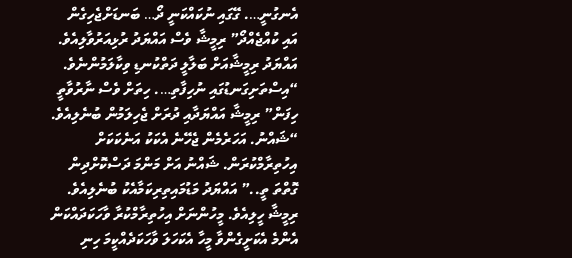އެނގުނީ…. ގޭގައި ނުކައްކަނީ ދޯ… ބަނޑަށްޖެހިގެން އައި ކުއްޖެއްދޯ” ރިމީޝާ ވެސް އައްޔަދު ރުޅިއަރުވާލިއެވެ. އައްޔަދު ރިމީޝާއަށް ބަލާލީ ދަތްކުނޑި ވިކާލަމުންނެވެ.
“އިސްތަށިގަނޑުގައި ނުހިފާތި…. ހިތަށް ވެސް ނާރުވާތީ ހިފަން” ރިމީޝާ އައްޔަދާއި ދުރަށް ޖެހިލަމުން ބުނެލިއެވެ.
“ޝައްނު. އަހަރެމެން ޖެހޭނެ އެކަކު އަނެކަކަށް އިހުތިރާމްކުރަން. ޝައްނު އަށް މަންމަ ދަސްކޮށްދިން ގޮތްތަ ތީ..” އައްޔަދު މަޑުމައިތިރިކަމާއެކު ބުނެލިއެވެ. ރިމީޝާ ހީލިއެވެ. މީހުންނަށް އިހުތިރާމްކުރާ ވާހަކަދައްކަން އެންމެ އެކަށީގެންވާ މީހާ އެކަހަލަ ވާހަކަދެއްކީމަ ހިނި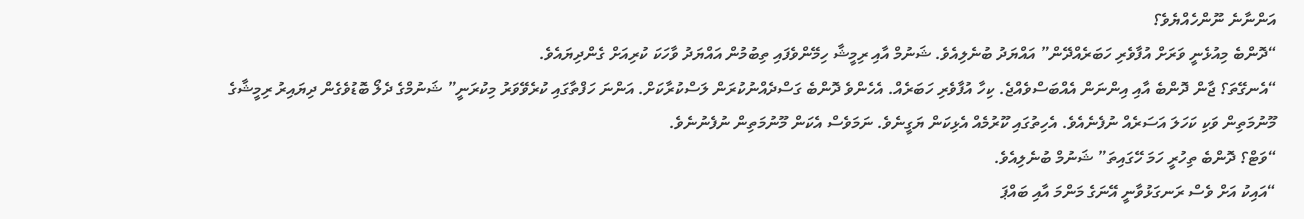އަންނާނެ ނޫންހެއްޔެވެ؟
“ދޮންބެ މިއުޅެނީ ވަރަށް އުފާވެރި ހަބަރެއްދޭން” އައްޔަދު ބުނެލިއެވެ. ޝަނުމް އާއި ރިމީޝާ ހިމޭންވެފައި ތިބުމުން އައްޔަދު ވާހަކަ ކުރިއަށް ގެންދިޔައެވެ.
“އެނގޭތަ؟ ޖާން ދޮންބެ އާއި އިންނަން އެއްބަސްވެއްޖެ. ކިހާ އުފާވެރި ހަބަރެއް. އެހެންވެ ދޮންބެ ގަސްދެއްނުކުރަން ލަސްކުރާކަށް. އަންނަ ހަފްތާގައި ކުރެވޭވަރު މިކުރަނީ” ޝަނުމްގެ ދެލޯ ބޮޑުވެގެން ދިޔައިރު ރިމީޝާގެ މޫނުމަތިން ވަކި ކަހަލަ އަސަރެއް ނުފެނެއެވެ. އެހިތުގައި ކޫރުމެއް އެޅިކަން ޔަގީނެވެ. ނަމަވެސް އެކަން މޫނުމަތިން ނުފެނުނެވެ.
“ވަޓް؟ ދޮންބެ ތިހުރީ ހަމަ ހޭގައިތަ” ޝަނުމް ބުނެލިއެވެ.
“އައިކު އަށް ވެސް ރަނގަޅުވާނީ އޭނަގެ މަންމަ އާއި ބައްޕަ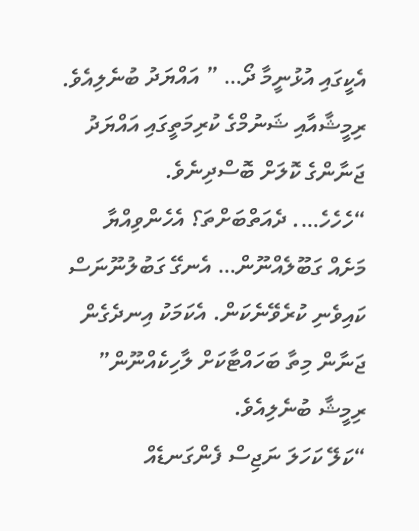އެކީގައި އުޅުނީމާ ދޯ… ” އައްޔަދު ބުނެލިއެވެ. ރިމީޝާއާއި ޝަނުމްގެ ކުރިމަތީގައި އައްޔަދު ޖަނާންގެ ކޮލަށް ބޮސްދިނެވެ.
“ހެހެހެ…. ދެއަތްބަށްތަ؟ އެހެންވިއްޔާ މަށެއް ގަބޫލެއްނޫން… އެނގޭ ގަބުލުނޫނަސް ކައިވެނި ކުރެވޭނެކަން. އެކަމަކު އިނދެގެން ޖަނާން މިތާ ބަހައްޓާކަށް ލާހިކެއްނޫން” ރިމީޝާ ބުނެލިއެވެ.
“ކަލޭ ކަހަލަ ނަޖިސް ފެންގަނޑެއް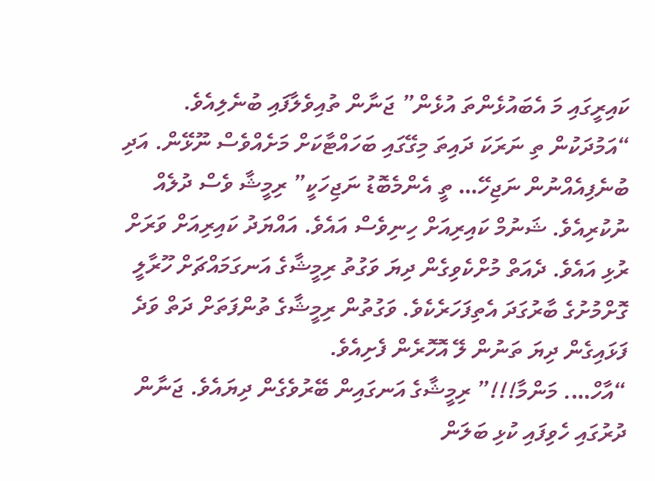ކައިރީގައި މަ އެބައުޅެންތަ އުޅެން” ޖަނާން ތުއިވެލާފައި ބުނެލިއެވެ.
“އަމުދަކުން ތި ނަރަކަ ދައިތަ މިގޭގައި ބަހައްޓާކަށް މަށެއްވެސް ނޫޅޭން. އަދި ބުނެފިއެއްނުން ނަޖިހޭ… ތީ އެންމެބޮޑު ނަޖިހަކީ” ރިމީޝާ ވެސް ދުލެއް ނުކުރިއެވެ. ޝަނުމް ކައިރިއަށް ހިނިވެސް އައެވެ. އައްޔަދު ކައިރިއަށް ވަރަށް ރުޅި އައެވެ. ދެއަތް މުށްކެވިގެން ދިޔަ ވަގުތު ރިމީޝާގެ އަނގަމައްޗަށް ހޫރާލީ ގޮށްމުށުގެ ބާރުގަދަ އެތިފަހަރެކެވެ. ވަގުތުން ރިމީޝާގެ ތުންފަތަށް ދަތް ވަދެ ފަޅައިގެން ދިޔަ ތަނުން ލޭ އޮހޮރެން ފެށިއެވެ.
“އާހް…. މަންމާ!!!” ރިމީޝާގެ އަނގައިން ބޭރުވެގެން ދިޔައެވެ. ޖަނާން ދުރުގައި ހެވިފައި ކުޅި ބަލަން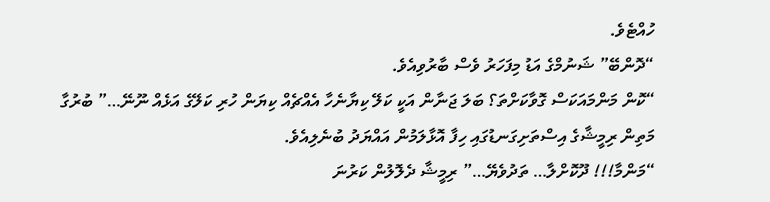ހުއްޓެވެ.
“ދޮންބޭ” ޝަނުމްގެ އަޑު މިފަހަރު ވެސް ބާރުވިއެވެ.
“ކޮން މަންމައަކަސް ގޮވާކަށްތަ؟ ބަލަ ޖަނާން އަކީ ކަލޭ ކިޔާނެހާ އެއްޗެއް ކިޔަން ހުރި ކަލޭގެ އަޅެއް ނޫނޭ…” ބުރުގާ މަތިން ރިމީޝާގެ އިސްތަށިގަނޑުގައި ހިފާ އޮޅާލަމުން އައްޔަދު ބުނެލިއެވެ.
“މަންމާ!!! ދޫކޮށްލާ… ތަދުވެޔޭ…” ރިމީޝާ ދެލޮލުން ކަރުނަ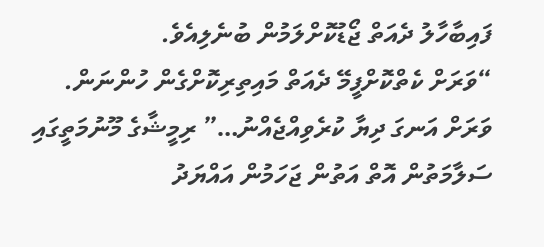ފައިބާހާލު ދެއަތް ޖޯޑުކޮށްލަމުން ބުނެލިއެވެ.
“ވަރަށް ކެތްކޮށްފީމޭ ދެއަތް މައިތިރިކޮށްގެން ހުންނަން. ވަރަށް އަނގަ ދިޔާ ކުރެވިއްޖެއްނު…” ރިމީޝާގެ މޫނުމަތީގައި ސަލާމަތުން އޮތް އަތުން ޖަހަމުން އައްޔަދު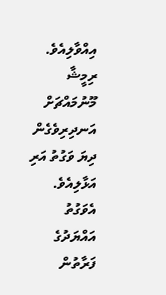އިއްވާލިއެވެ. ރިމީޝާ މޫނުމައްޗަށް އަނދިރިވެގެން ދިޔަ ވަގުތު އަރި އަޅާލިއެވެ. އެވަގުތު އައްޔަދުގެ ފަރާތުން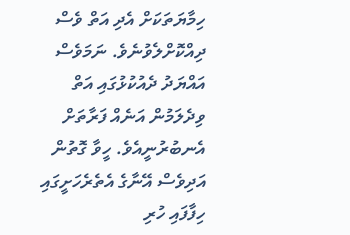ހިމާޔަތަކަށް އެދި އަތް ވެސް ދިއްކޮށްލެވުނެވެ. ނަމަވެސް އައްޔަދު ދެއުކުޅުގައި އަތް ވިދެލަމުން އަނެއް ފަރާތަށް އެނބުރުނީއެވެ. ހީވާ ގޮތުން އަދިވެސް އޭނާގެ އެތެރެހަށީގައި ހިފާފައި ހުރި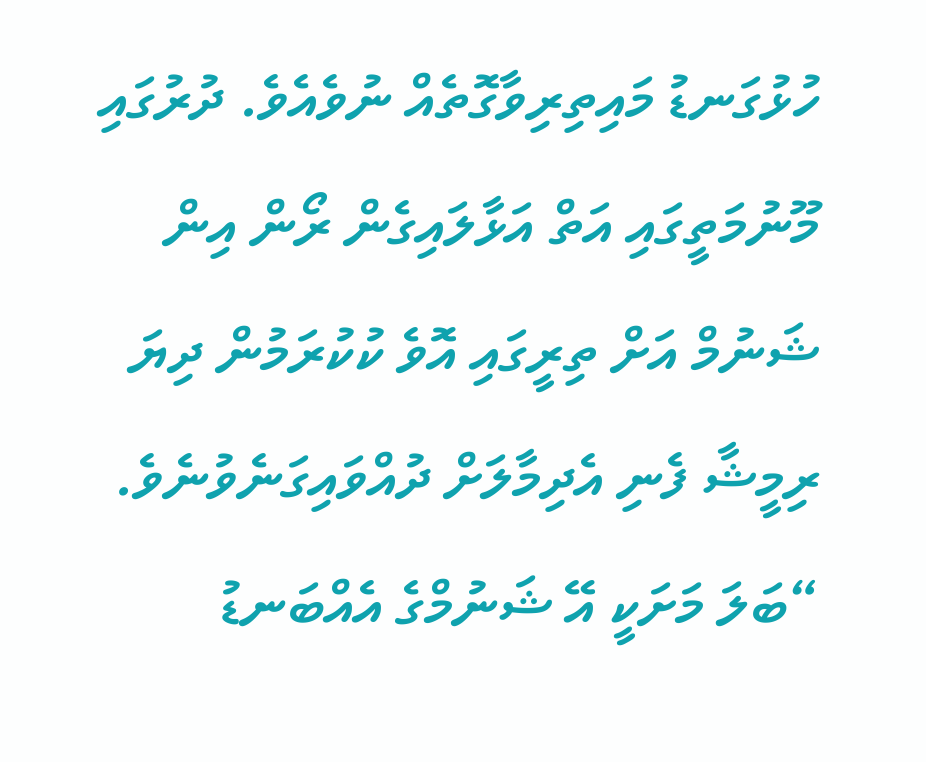ހުޅުގަނޑު މައިތިރިވާގޮތެއް ނުވެއެވެ. ދުރުގައި މޫނުމަތީގައި އަތް އަޅާލައިގެން ރޯން އިން ޝަނުމް އަށް ތިރީގައި އޮވެ ކުކުރަމުން ދިޔަ ރިމީޝާ ފެނި އެދިމާލަށް ދުއްވައިގަނެވުނެވެ.
“ބަލަ މަށަކީ އޭ ޝަނުމްގެ އެއްބަނޑު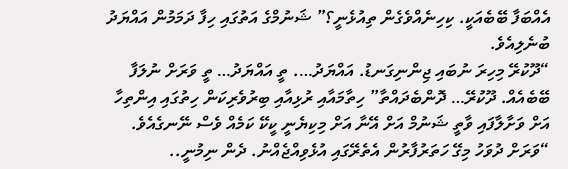އެއްބަފާ ބޭބެއަކީ. ކިހިނެއްވެގެން ތިއުޅެނީ؟” ޝަނުމްގެ އަތުގައި ހިފާ ދަމަމުން އައްޔަދު ބުނެލިއެވެ.
“ދޫކުރޭ މިހިރަ ނުބައި ޖިންނިގަނޑު. އައްޔަދު…. ތީ އައްޔަދު… ތީ ވަރަށް ނުލަފާ ބޭބެއެއް. ދޫކުރޭ… ދޮންބެދައްތާ” ހިތާމައާއި ރުޅިއާއި ބިރުވެރިކަން ހިތުގައި އިންތިހާ އަށް ވަށާލާފައި ވާތީ ޝަނުމް އަށް އޭނާ އަށް މިކިޔެނީ ކީކޭ ކަމެއް ވެސް ނޭނގެއެވެ.
“ވަރަށް ދުވަހު މިގޭ ހަތަރުފާރުން އެތެރޭގައި އުޅެވިއްޖެއްނު. ދެން ނިމުނީ..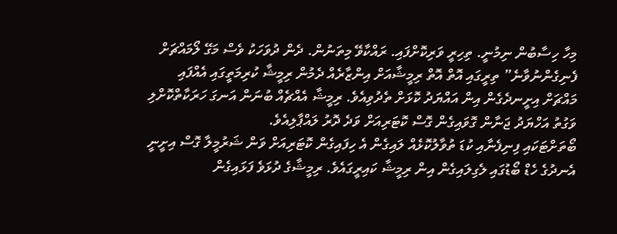މިހާ ހިސާބުން ނިމުނީ. ތިހިރީ ވަރިކޮށްފައި. ރައްކާވޭ މިތަނުން. ދެން ދުވަހަކު ވެސް މަގޭ ލޯމައްޗަށް ފެނިގެންނުވާނެ” ތިރީގައި އޮތް އޮތް ރިމީޝާއަށް އިންޒާރެއް ދެމުން ރިމީޝާ ކުރިމަތީގައި އެއްފައި މައްޗަށް އިށީނދެގެން އިން އައްޔަދު ކޮޅަށް ތެދުވިއެވެ. ރިމީޝާ އެއްޗެއް ބުނަން އަނގަ ހަރަކާތްކޮށްލި ވަގުތު އަހްޔަދު ޖަނާން ގޮވައިގެން ގޮސް ކޮޓަރިއަށް ވަދެ ދޮރު ލައްޕާލިއެވެ.
ބޯތަށްޓަކައި ފިނިފެނާއި ކުޑަ ތުވާލުކޮޅެއް ލައިގެން އެ ހިފައިގެން ކޮޓަރިއަށް ވަން ޝަރުމީލާ ގޮސް އިށީނީ އެނދުގެ ހެޑް ބޯޑުގައި ލެގިލައިގެން އިން ރިމީޝާ ކައިރީގައެވެ. ރިމީޝާގެ ދުޅަވެ ފަޅައިގެން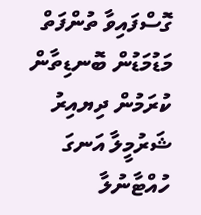ގޮސްފައިވާ ތުންފަތް މަޑުމަޑުން ބޮނޑިތާން ކުރަމުން ދިޔއިރު ޝަރުމީލާ އަނގަ ހުއްޓާނުލާ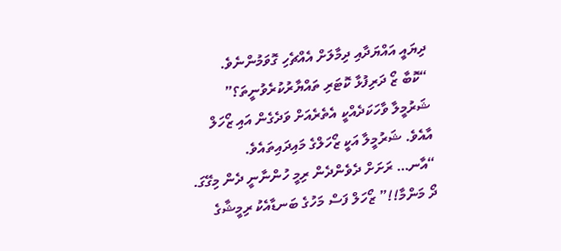ދިޔައީ އައްޔަދާއި ދިމާލަށް އެއްޗެހި ގޮވަމުންނެވެ.
“ކޮބާ ޒޯ ދަރިފުޅާ ކޮޓަރި ތައްޔާރުކުރެވުނީތަ؟” ޝަރުމީލާ ވާހަކަދެއްކީ އެތެރެއަށް ވަދެގެން އައި ޒޯހަލް އާއެވެ. ޝަރުމީލާ އަކީ ޒޯހަލްގެ މައިދައިތައެވެ.
“އާނ… ރަށަށް ދެވެންދެން ރިމީ ހުންނާނީ ދެން މިގޭގަ. ދޯ މަންމާ!!” ޒޯހަލް ފަސް މަހުގެ ބަނޑާއެކު ރިމީޝާގެ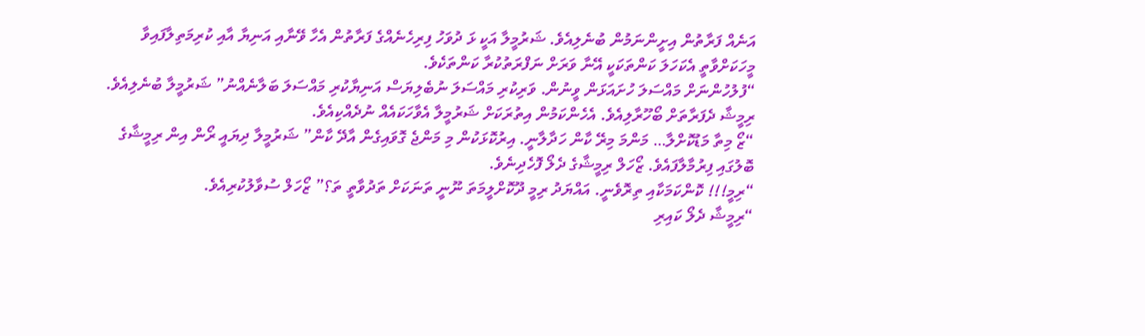އަނެއް ފަރާތުން އިށީންނަމުން ބުނެލިއެވެ. ޝަރުމީލާ އަކީ ޅަ ދުވަހު ފިރިހެނެއްގެ ފަރާތުން އެހާ ވޭނާއި އަނިޔާ އާއި ކުރިމަތިލާފައިވާ މީހަކަށްވާތީ އެކަހަލަ ކަންތަކަކީ އޭނާ ވަރަށް ނަފްރަތުކުރާ ކަންތަކެވެ.
“ފުލުހުންނަށް މައްސަލަ ހުށައަޅަން ވީނުން. ވަރިކުރި މައްސަލަ ނުބެލިޔަސް އަނިޔާކުރި މައްސަލަ ބަލާނެއްނު” ޝަރުމީލާ ބުނެލިއެވެ. ރިމީޝާ ދެފަރާތަށް ބޯހޫރާލިއެވެ. އެހެންކަމުން އިތުރަކަށް ޝަރުމީލާ އެވާހަކައެއް ނުދެއްކިއެވެ.
“ޒޯ މިތާ މަޑުކޮށްލާ… މަންމަ މިރޭ ކާން ހަދާލާނީ. އިރުކޮޅަކުން މި މަންޖެ ގޮވައިގެން އާދޭ ކާން” ޝަރުމީލާ ދިޔައީ ރޯން އިން ރިމީޝާގެ ބޮލުގައި ފިރުމާލާފައެވެ. ޒޯހަލް ރިމީޝާގެ ދެލޯ ފޮހެދިނެވެ.
“ރިމީ!!! ކޮންކަމަކާއި ތިރޮވެނީ. އައްޔަދު ރިމީ ދޫކޮށްލީމަތަ ނޫނީ ތަނަކަށް ތަދުވާތީ ތަ؟” ޒޯހަލް ސުވާލުކުރިއެވެ.
“ރިމީޝާ ދެލޯ ކައިރި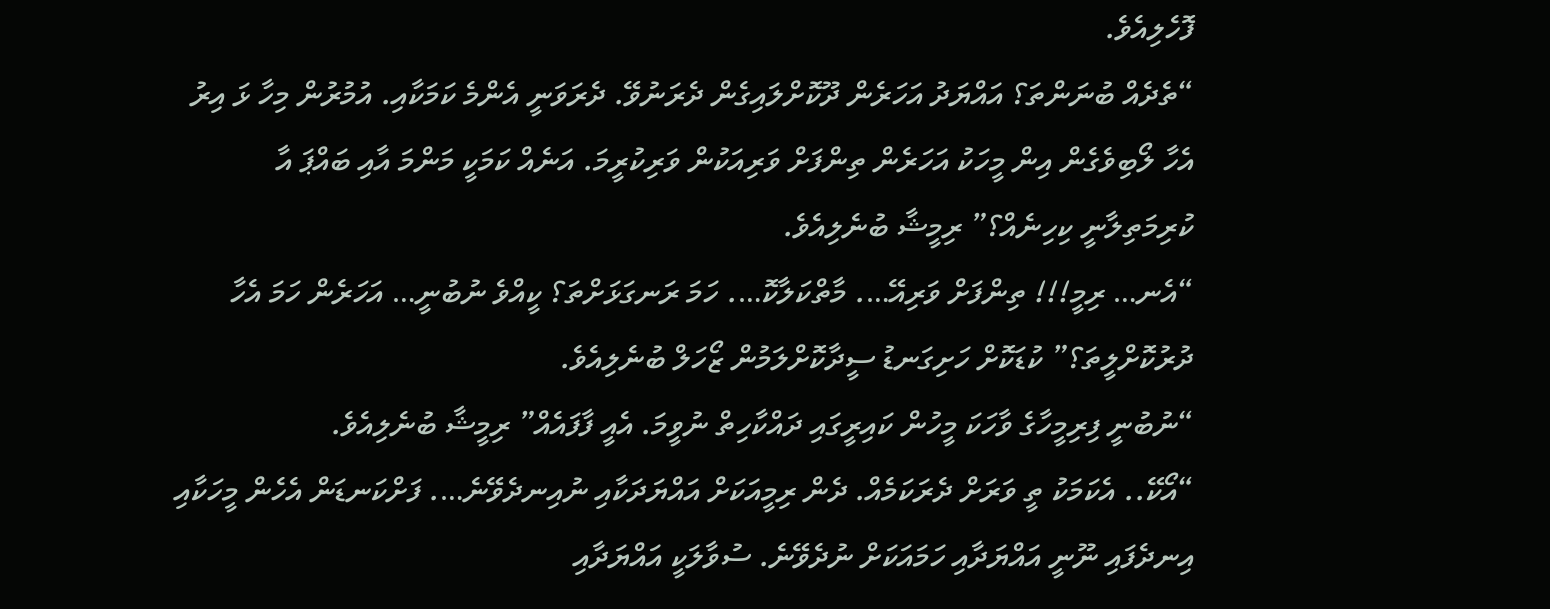ފޮހެލިއެވެ.
“ތެދެއް ބުނަންތަ؟ އައްޔަދު އަހަރެން ދޫކޮށްލައިގެން ދެރަނުވޭ. ދެރަވަނީ އެންމެ ކަމަކާއި. އުމުރުން މިހާ ޅަ އިރު އެހާ ލޯބިވެގެން އިން މީހަކު އަހަރެން ތިންފަށް ވަރިއަކުން ވަރިކުރީމަ. އަނެއް ކަމަކީ މަންމަ އާއި ބައްޕަ އާ ކުރިމަތިލާނީ ކިހިނެއް؟” ރިމީޝާ ބުނެލިއެވެ.
“އެނ… ރިމީ!!! ތިންފަށް ވަރިއޭ…. މާތްކަލާކޮ…. ހަމަ ރަނގަޅަށްތަ؟ ކީއްވެ ނުބުނީ… އަހަރެން ހަމަ އެހާ ދުރުކޮށްލީތަ؟” ކުޑަކޮށް ހަށިގަނޑު ސީދާކޮށްލަމުން ޒޯހަލް ބުނެލިއެވެ.
“ނުބުނީ ފިރިމީހާގެ ވާހަކަ މީހުން ކައިރީގައި ދައްކާހިތް ނުވީމަ. އެއީ ފާފައެއް” ރިމީޝާ ބުނެލިއެވެ.
“އޯކޭ.. އެކަމަކު ތީ ވަރަށް ދެރަކަމެއް. ދެން ރިމީއަކަށް އައްޔަދަކާއި ނުއިނދެވޭނެ…. ފަށްކަނޑަން އެހެން މީހަކާއި އިނދެފައި ނޫނީ އައްޔަދާއި ހަމައަކަށް ނުދެވޭނެ. ސުވާލަކީ އައްޔަދާއި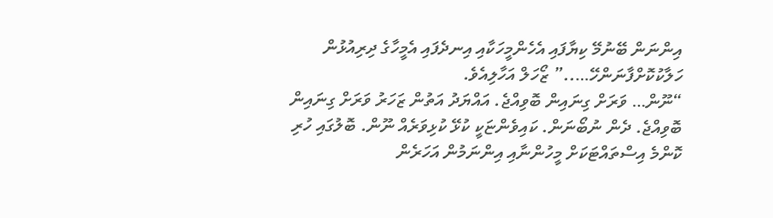އިންނަން ބޭނުމޭ ކިޔާފައި އެހެންމީހަކާއި އިނދެފައި އެމީހާގެ ދިރިއުޅުން ހަލާކުކޮށްފާނަންހޭ…..” ޒޯހަލް އަހާލިއެވެ.
“ނޫން… ވަރަށް ގިނައިން ބޮވިއްޖެ. އައްޔަދު އަތުން ޒަހަރު ވަރަށް ގިނައިން ބޮވިއްޖެ. ދެން ނުބޯނަން. ކައިވެންޏަކީ ކުޅޭ ކުޅިވަރެއް ނޫން. ބޮލުގައި ހުރި ކޮންމެ އިސްތައްޓަކަށް މީހުންނާއި އިންނަމުން އަހަރެން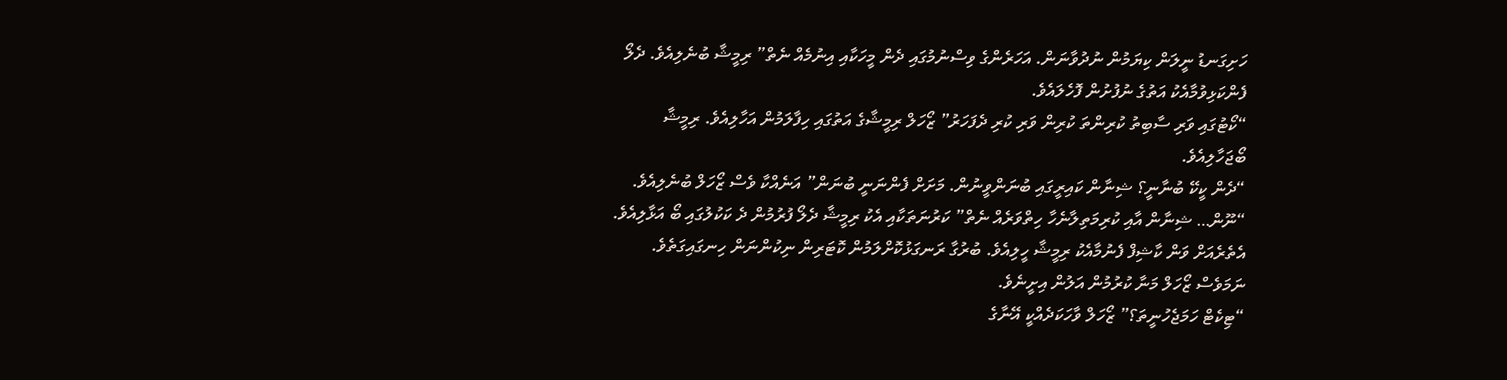ހަށިގަނޑު ނީލަން ކިޔަމުން ނުދުވާނަން. އަހަރެންގެ ވިސްނުމުގައި ދެން މީހަކާއި އިނުމެއް ނެތް” ރިމީޝާ ބުނެލިއެވެ. ދެލޯ ފެންކަޅިވުމާއެކު އަތުގެ ނުފުށުން ފޮހެލައެވެ.
“ކޯޓުގައި ވަރި ސާބިތު ކުރިންތަ ކުރިން ވަރި ކުރި ދެފަހަރު” ޒޯހަލް ރިމީޝާގެ އަތުގައި ހިފާލަމުން އަހާލިއެވެ. ރިމީޝާ ބޯޖަހާލިއެވެ.
“ދެން ކީކޭ ބުނާނީ؟ ޝިނާން ކައިރީގައި ބުނަންވީނުން. މަށަށް ފެންނަނީ ބުނަން” އަނެއްކާ ވެސް ޒޯހަލް ބުނެލިއެވެ.
“ނޫން… ޝިނާން އާއި ކުރިމަތިލާނެހާ ހިތްވަރެއް ނެތް” ކަރުނަތަކާއި އެކު ރިމީޝާ ދެލޯ ފުރުމުން ދެ ކަކުލުގައި ބޯ އަޅާލިއެވެ.
އެތެރެއަށް ވަން ކާޝިފް ފެނުމާއެކު ރިމީޝާ ހީލިއެވެ. ބުރުގާ ރަނގަޅުކޮށްލަމުން ކޮޓަރިން ނިކުންނަން ހިނގައިގަތެވެ. ނަމަވެސް ޒޯހަލް މަނާ ކުރުމުން އަލުން އިށީނެވެ.
“ޓިކެޓް ހަމަޖެހުނީތަ؟” ޒޯހަލް ވާހަކަދެއްކީ އޭނާގެ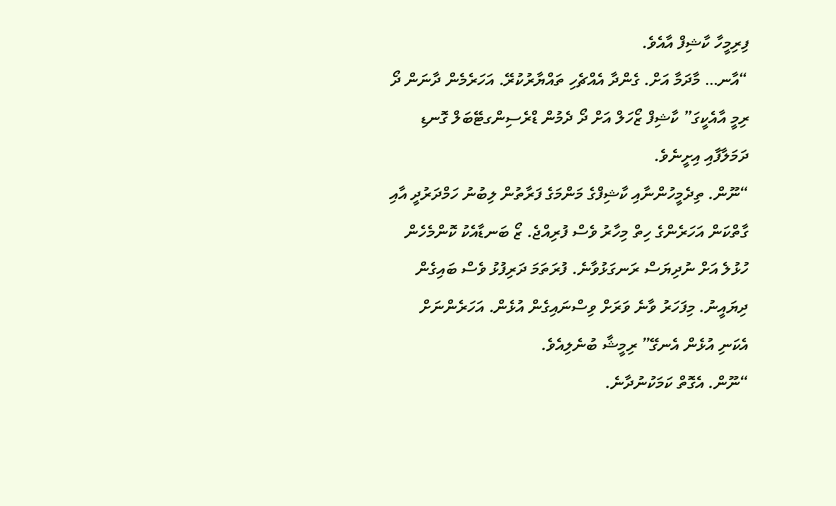ފިރިމީހާ ކާޝިފް އާއެވެ.
“އާނ… މާދަމާ އަށް. ގެންދާ އެއްޗެހި ތައްޔާރުކުރޭ. އަހަރެމެން ދާނަން ދޯ ރިމީ އާއެކީގަ” ކާޝިފް ޒޯހަލް އަށް ދޯ ދެމުން ޑްރެސިންގޓޭބަލް ގޮނޑި ދަމަލާފާއި އިށީނެވެ.
“ނޫން. ތިދެމީހުންނާއި ކާޝިފްގެ މަންމަގެ ފަރާތުން ލިބުނު ހަމްދަރުދީ އާއި ގާތްކަން އަހަރެންގެ ހިތް މިހާރު ވެސް ފުރިއްޖެ. ޒޯ ބަނޑާއެކު ކޮންމެހެން ހުޅުލެ އަށް ނުދިޔަސް ރަނގަޅުވާނެ. ފުރަތަމަ ދަރިފުޅު ވެސް ބައިގެން ދިޔައީނު. މިފަހަރު ވާނެ ވަރަށް ވިސްނައިގެން އުޅެން. އަހަރެންނަށް އެކަނި އުޅެން އެނގޭ” ރިމީޝާ ބުނެލިއެވެ.
“ނޫން. އެގޮތް ކަމަކުނުދާނެ.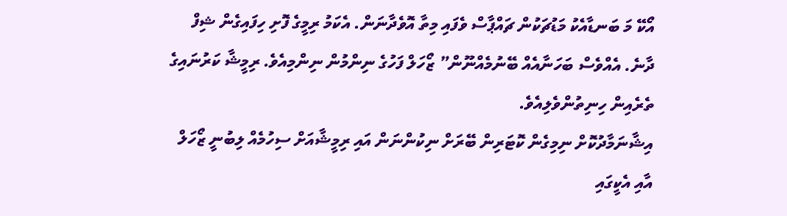އޯކޭ މަ ބަނޑާއެކު މަޑުޗަކުން ޗައްޕާސް ވެފައި މިތާ އޮވެދާނަން. އެކަމު ރިމީގެ ފޮށި ހިފައިގެން ޝިފް ދާނެ. އެއްވެސް ބަހަނާއެއް ބޭނުމެއްނޫން” ޒޯހަލް ފަހުގެ ނިންމުން ނިންމިއެވެ. ރިމީޝާ ކަރުނައިގެ ތެރެއިން ހިނިތުންވެލިއެވެ.
އިޝާނަމާދުކޮށް ނިމިގެން ކޮޓަރިން ބޭރަށް ނިކުންނަން އައި ރިމީޝާއަށް ސިހުމެއް ލިބުނީ ޒޯހަލް އާއި އެކީގައި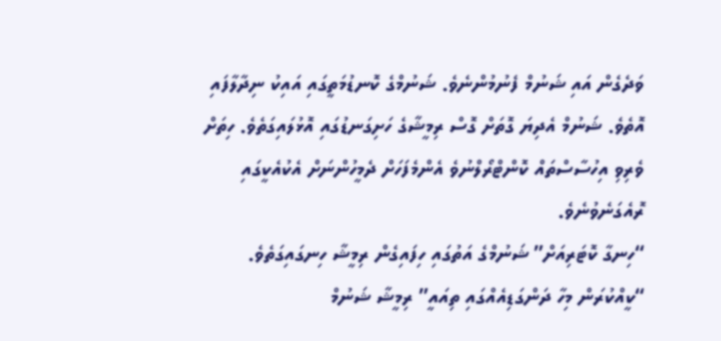ވަދެގެން އައި ޝަނުމް ފެނުމުންނެވެ. ޝަނުމްގެ ކޮނޑުމަތީގައި އައިކު ނިދާލާފައި އޮތެވެ. ޝަނުމް އެދިޔަ ގޮތަށް ގޮސް ރިމީޝާގެ ހަށިގަނޑުގައި އޮޅުލައިގަތެވެ. ހިތަށް ވެރިވި އިހުސާސްތައް ކޮންޓްރޯލްނުވެ އެންމެފަހަށް ދެމީހުންނަށް އެކުއެކީގައި ރޮއެގަނެވުނެވެ.
“ހިނގާ ކޮޓަރިއަށް” ޝަނުމްގެ އަތުގައި ހިފައިގެން ރިމީޝާ ހިނގައިގަތެވެ.
“ކީއްކުރަން މިހާ ދަންގަޑިއެއްގައި ތިއައީ” ރިމީޝާ ޝަނުމް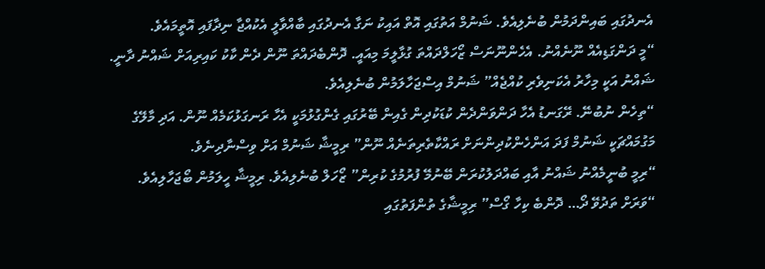އެނދުގައި ބައިންދަމުން ބުނެލިއެވެ. ޝަނުމް އަތުގައި އޮތް އައިކު ނަގާ އެނދުގައި ބާއްވާލީ އެކުއްޖާ ނިދާފައި އޮތީމައެވެ.
“މީ ދަންގަޑިއެއް ނޫނެއްނު. އެހެންނޫނަސް ޒޯހަލްދައްތަ ގުޅާލީމަ މިއައީ. ދޮންބެދައްތަ ނޫން ދެން ކާކު ކައިރިއަށް ޝައްނު ދާނީ. ޝައްނު އަކީ މިހާރު އެކަނިވެރި ކުއްޖެއް” ޝަނުމް އިސްޖަހާލަމުން ބުނެލިއެވެ.
“ތިހެން ނުބުނޭ. ރޭގަނޑު އެހާ ދަންވަންދެން ކުޑަކުދިން ގެއިން ބޭރުގައި ގެންގުޅުމަކީ އެހާ ރަނގަޅުކަމެއް ނޫން. އަދި މާލޭގެ މަގުމައްޗަކީ ޝަނުމް ފަދަ އަންހެންކުދިންނަށް ރައްކާތެރިތަނެއް ނޫން” ރިމީޝާ ޝަނުމް އަށް ވިސްނާދިނެވެ.
“ރިމީ ބުނީމެއްނު ޝައްނު އާއި ބައްދަލުކުރަން ބޭނުމޭ ފުރުމުގެ ކުރިން” ޒޯހަލް ބުނެލިއެވެ. ރިމީޝާ ހީލަމުން ބޯޖަހާލިއެވެ.
“ވަރަށް ތަދުވޭ ދޯ… ދޮންބެ ކިހާ ގޯސް” ރިމީޝާގެ ތުންފަތުގައި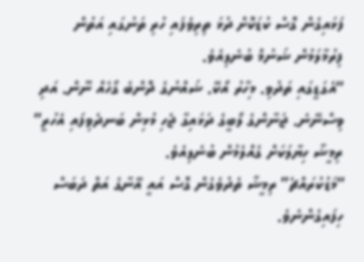ފަޅައިގެން ގޮސް ކުޑަކޮށް ދުޅަ ތިރިވެފައި ހުރި ތަނުގައި އަތުން ފިރުމާލަމުން ޝަނުމް ބުނެލިއެވެ.
“އެގަޑީގައި ތަދުވި. މިހާރު އޯކޭ. ޝައްނުގެ ދޮންބެ ގޯހެއް ނޫން. އަދި ވިސްނޭނެ. ޖަނާންގެ ލޯބީގެ ދަޅައިގާ ޖެހި މުޅިން ބަނދެވިފައި އެހުރީ” ރިމީޝާ ހިޔާލަކަށް ގެއްލެމުން ބުނެލިއެވެ.
“މަޑުކުރައްޗެ” ރިމީޝާ ތެދުވެގެން ގޮސް އައީ އޭނާގެ އަތް ދަބަސް ހިފައިގެންނެވެ.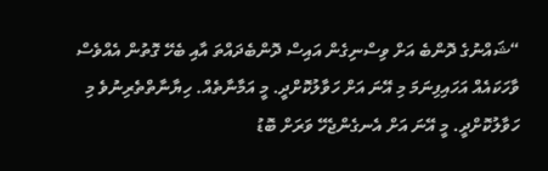“ޝައްނުގެ ދޮންބެ އަށް ވިސްނިގެން އައިސް ދޮންބެދައްތަ އާއި ބެހޭ ގޮތުން އެއްވެސް ވާހަކައެއް އަހައިފިނަމަ މި އޭނަ އަށް ހަވާލުކޮށްދީ. މީ އަމާނާތެއް. ހިޔާނާތްތެރިނުވެ މި ހަވާލުކޮށްދީ. މީ އޭނަ އަށް އެނގެންޖެހޭ ވަރަށް ބޮޑު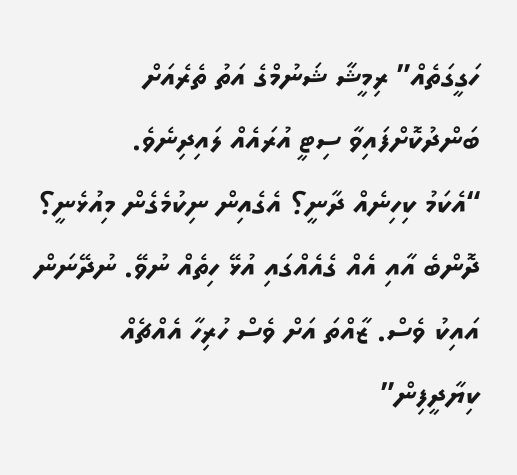ހަގީގަތެއް” ރިމީޝާ ޝަނުމްގެ އަތު ތެރެއަށް ބަންދުކޮށްފައިވާ ސިޓީ އުރައެއް ލައިދިނެވެ.
“އެކަމު ކިހިނެއް ދާނީ؟ އެގެއިން ނިކުމެގެން މިއުޅެނީ؟ ދޮންބެ އާއި އެއް ގެއެއްގައި އުޅޭ ހިތެއް ނުވޭ. ނުދޭނަން އައިކު ވެސް. ޒާއްތަ އަށް ވެސް ހުރިހާ އެއްޗެއް ކިޔާދީފިން”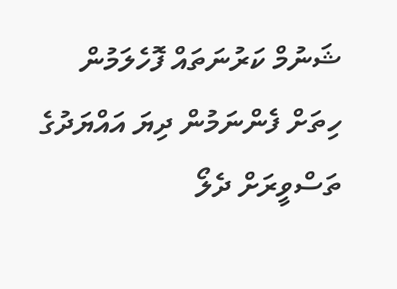ޝަނުމް ކަރުނަތައް ފޮހެލަމުން ހިތަށް ފެންނަމުން ދިޔަ އައްޔަދުގެ ތަސްވީރަށް ދެލޯ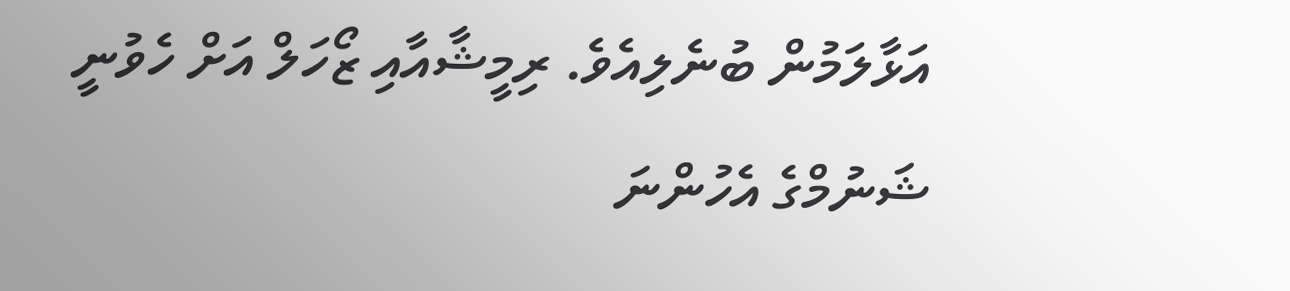އަޅާލަމުން ބުނެލިއެވެ. ރިމީޝާއާއި ޒޯހަލް އަށް ހެވުނީ ޝަނުމްގެ އެހުންނަ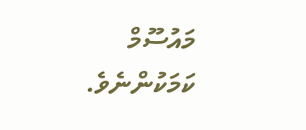މައުސޫމް ކަމަކުންނެވެ.